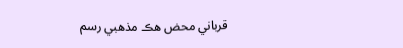قرباني محض هڪ مذهبي رسم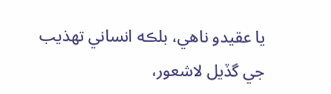يا عقيدو ناهي، بلڪه انساني تهذيب جي گڏيل لاشعور،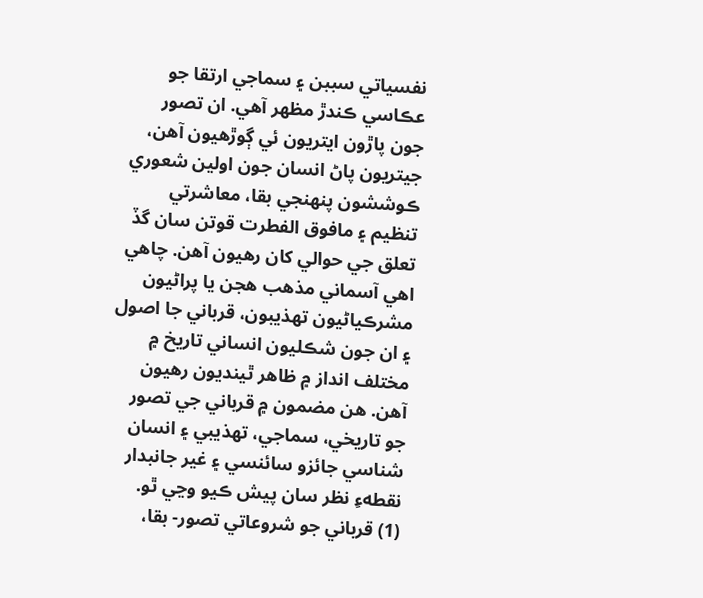نفسياتي سببن ۽ سماجي ارتقا جو عڪاسي ڪندڙ مظھر آهي. ان تصور جون پاڙون ايتريون ئي ڳوڙهيون آهن، جيتريون پاڻ انسان جون اولين شعوري ڪوششون پنهنجي بقا، معاشرتي تنظيم ۽ مافوق الفطرت قوتن سان گڏ تعلق جي حوالي کان رهيون آهن. چاهي اهي آسماني مذهب هجن يا پراڻيون مشرڪياڻيون تهذيبون، قرباني جا اصول ۽ ان جون شڪليون انساني تاريخ ۾ مختلف انداز ۾ ظاهر ٿينديون رهيون آهن. هن مضمون ۾ قرباني جي تصور جو تاريخي، سماجي، تهذيبي ۽ انسان شناسي جائزو سائنسي ۽ غير جانبدار نقطهءِ نظر سان پيش ڪيو وڃي ٿو.
(1) قرباني جو شروعاتي تصور- بقا،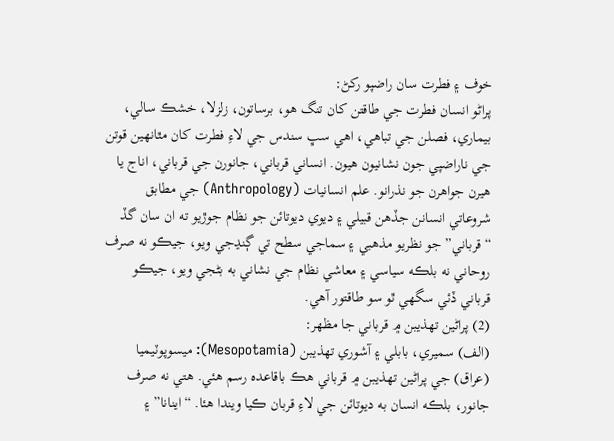خوف ۽ فطرت سان راضپو رکڻ:
پراڻو انسان فطرت جي طاقتن کان تنگ هو، برساتون، زلزلا، خشڪ سالي، بيماري، فصلن جي تباهي، اهي سڀ سندس جي لاءِ فطرت کان مٿانهين قوتن جي ناراضپي جون نشانيون هيون. انساني قرباني، جانورن جي قرباني، اناج يا هيرن جواهرن جو نذرانو. علم انسانيات (Anthropology) جي مطابق شروعاتي انسانن جڏهن قبيلي ۽ ديوي ديوتائن جو نظام جوڙيو ته ان سان گڏ “قرباني” جو نظريو مذهبي ۽ سماجي سطح تي ڳنڍجي ويو، جيڪو نه صرف روحاني نه بلڪه سياسي ۽ معاشي نظام جي نشاني به بڻجي ويو، جيڪو قرباني ڏئي سگهي ٿو سو طاقتور آهي.
(2) پراڻين تهذيبن ۾ قرباني جا مظهر:
(الف) سميري، بابلي ۽ آشوري تهذيبن (Mesopotamia): ميسوپوٽيميا (عراق) جي پراڻين تهذيبن ۾ قرباني هڪ باقاعده رسم هئي. هتي نه صرف جانور، بلڪه انسان به ديوتائن جي لاءِ قربان ڪيا ويندا هئا. “اينانا” ۽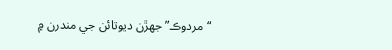“مردوڪ” جهڙن ديوتائن جي مندرن ۾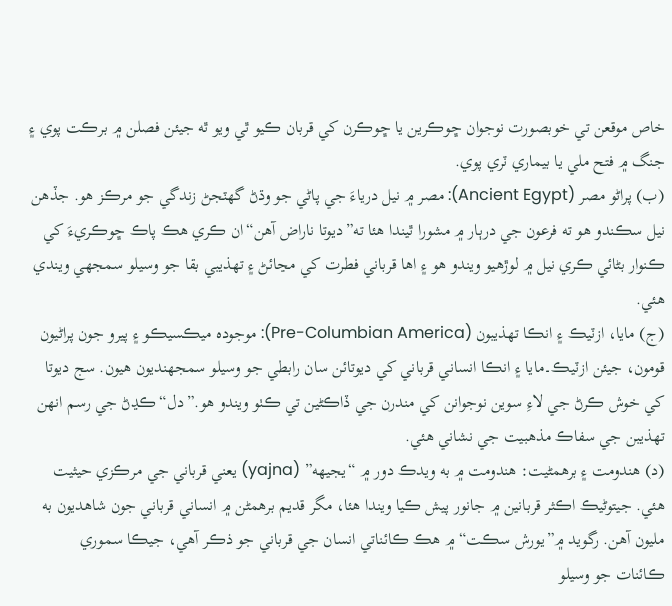خاص موقعن تي خوبصورت نوجوان ڇوڪرين يا ڇوڪرن کي قربان ڪيو ٿي ويو ٿه جيئن فصلن ۾ برڪت پوي ۽ جنگ ۾ فتح ملي يا بيماري ٽري پوي.
(ب) پراڻو مصر (Ancient Egypt): مصر ۾ نيل درياءَ جي پاڻي جو وڌڻ گهٽجڻ زندگي جو مرڪز هو. جڏهن نيل سڪندو هو ته فرعون جي درٻار ۾ مشورا ٿيندا هئا ته”ديوتا ناراض آهن“ان ڪري هڪ پاڪ ڇوڪريءَ کي ڪنوار بڻائي ڪري نيل ۾ لوڙهيو ويندو هو ۽ اها قرباني فطرت کي مڃائڻ ۽ تهذيبي بقا جو وسيلو سمجهي ويندي هئي.
(ج) مايا، ازٽيڪ ۽ انڪا تهذيبون (Pre-Columbian America): موجوده ميڪسيڪو ۽ پيرو جون پراڻيون قومون، جيئن ازٽيڪ۔مايا ۽ انڪا انساني قرباني کي ديوتائن سان رابطي جو وسيلو سمجهنديون هيون. سج ديوتا کي خوش ڪرڻ جي لاءِ سوين نوجوانن کي مندرن جي ڏاڪڻين تي ڪٺو ويندو هو.”دل“ڪڍڻ جي رسم انهن تهذيبن جي سفاڪ مذهبيت جي نشاني هئي.
(د) هندومت ۽ برهمڻيت: هندومت ۾ به ويدڪ دور ۾ “يجيهه” (yajna) يعني قرباني جي مرڪزي حيثيت هئي. جيتوڻيڪ اڪثر قربانين ۾ جانور پيش ڪيا ويندا هئا، مگر قديم برهمڻن ۾ انساني قرباني جون شاهديون به مليون آهن. رگويد ۾”يورش سڪت“ ۾ هڪ ڪائناتي انسان جي قرباني جو ذڪر آهي، جيڪا سموري ڪائنات جو وسيلو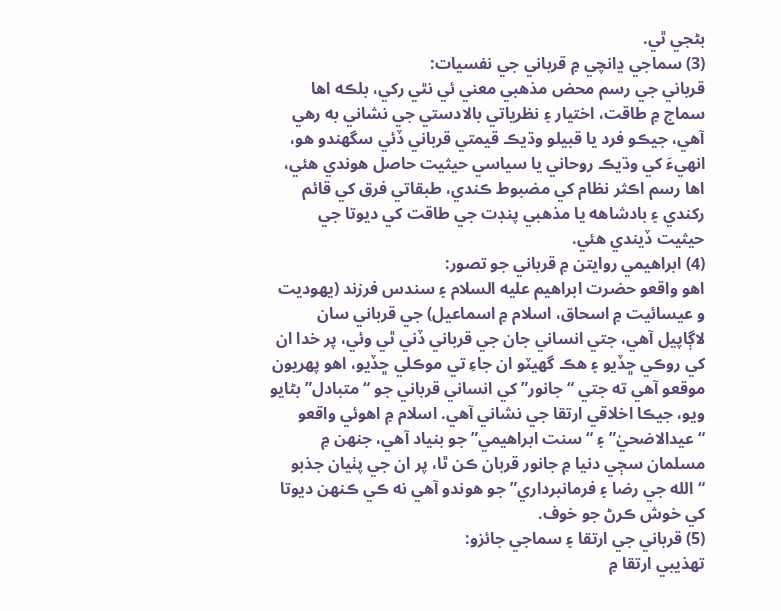بڻجي ٿي.
(3) سماجي ڍانچي ۾ قرباني جي نفسيات:
قرباني جي رسم محض مذهبي معني ئي نٿي رکي، بلڪه اها سماج ۾ طاقت، اختيار ۽ نظرياتي بالادستي جي نشاني به رهي آهي، جيڪو فرد يا قبيلو وڌيڪ قيمتي قرباني ڏئي سگهندو هو، انهيءَ کي وڌيڪ روحاني يا سياسي حيثيت حاصل هوندي هئي، اها رسم اڪثر نظام کي مضبوط ڪندي، طبقاتي فرق کي قائم رکندي ۽ بادشاهه يا مذهبي پنڊت جي طاقت کي ديوتا جي حيثيت ڏيندي هئي.
(4) ابراهيمي روايتن ۾ قرباني جو تصور:
اهو واقعو حضرت ابراهيم عليه السلام ۽ سندس فرزند (يهوديت و عيسائيت ۾ اسحاق، اسلام ۾ اسماعيل) جي قرباني سان لاڳاپيل آهي، جتي انساني جان جي قرباني ڏني ٿي وئي، پر خدا ان کي روڪي ڇڏيو ۽ هڪ گهيٽو ان جاءِ تي موڪلي ڇڏيو، اهو پهريون موقعو آهي ته جتي “جانور” کي انساني قرباني جو “متبادل” بڻايو ويو، جيڪا اخلاقي ارتقا جي نشاني آهي. اسلام ۾ اهوئي واقعو “عيدالاضحيٰ” ۽ “سنت ابراهيمي” جو بنياد آهي، جنهن ۾ مسلمان سڄي دنيا ۾ جانور قربان ڪن ٿا، پر ان جي پٺيان جذبو “الله جي رضا ۽ فرمانبرداري” جو هوندو آهي نه ڪي ڪنهن ديوتا کي خوش ڪرڻ جو خوف.
(5) قرباني جي ارتقا ۽ سماجي جائزو:
تهذيبي ارتقا ۾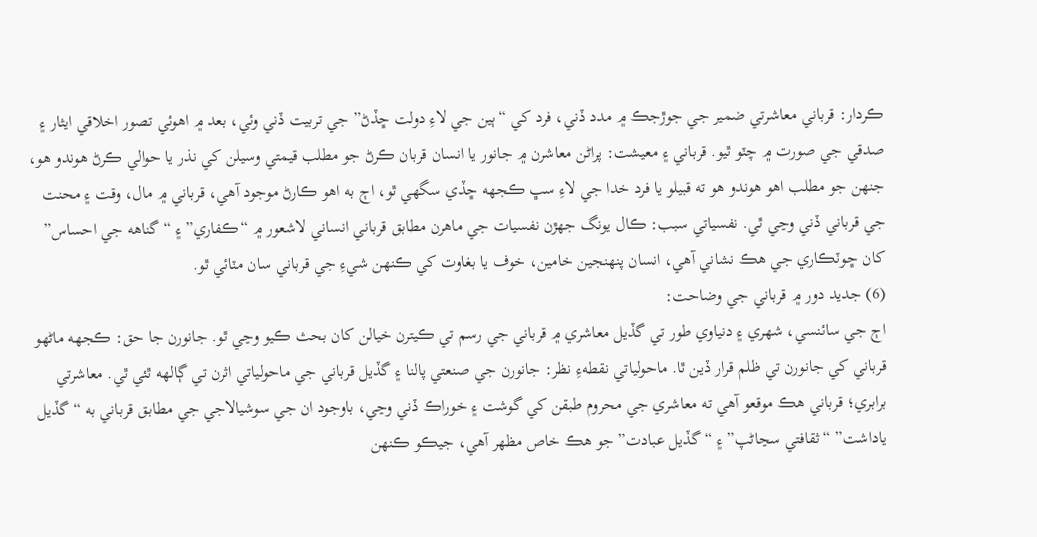ڪردار: قرباني معاشرتي ضمير جي جوڙجڪ ۾ مدد ڏني، فرد کي “ٻين جي لاءِ دولت ڇڏڻ” جي تربيت ڏني وئي، بعد ۾ اهوئي تصور اخلاقي ايثار ۽ صدقي جي صورت ۾ چٽو ٿيو. قرباني ۽ معيشت: پراڻن معاشرن ۾ جانور يا انسان قربان ڪرڻ جو مطلب قيمتي وسيلن کي نذر يا حوالي ڪرڻ هوندو هو، جنهن جو مطلب اهو هوندو هو ته قبيلو يا فرد خدا جي لاءِ سڀ ڪجهه ڇڏي سگهي ٿو، اڄ به اهو ڪارڻ موجود آهي، قرباني ۾ مال، وقت ۽ محنت جي قرباني ڏني وڃي ٿي. نفسياتي سبب: ڪال يونگ جهڙن نفسيات جي ماهرن مطابق قرباني انساني لاشعور ۾ “ڪفاري” ۽ “گناهه جي احساس” کان ڇوٽڪاري جي هڪ نشاني آهي، انسان پنهنجين خامين، خوف يا بغاوت کي ڪنهن شيءِ جي قرباني سان مٽائي ٿو.
(6) جديد دور ۾ قرباني جي وضاحت:
اڄ جي سائنسي، شهري ۽ دنياوي طور تي گڏيل معاشري ۾ قرباني جي رسم تي ڪيترن خيالن کان بحث ڪيو وڃي ٿو. جانورن جا حق: ڪجھه ماڻهو قرباني کي جانورن تي ظلم قرار ڏين ٿا. ماحولياتي نقطهءِ نظر: جانورن جي صنعتي پالنا ۽ گڏيل قرباني جي ماحولياتي اثرن تي ڳالھه ٿئي ٿي. معاشرتي برابري؛ قرباني هڪ موقعو آهي ته معاشري جي محروم طبقن کي گوشت ۽ خوراڪ ڏني وڃي، باوجود ان جي سوشيالاجي جي مطابق قرباني به “گڏيل ياداشت” “ثقافتي سڃاڻپ” ۽ “گڏيل عبادت” جو هڪ خاص مظهر آهي، جيڪو ڪنهن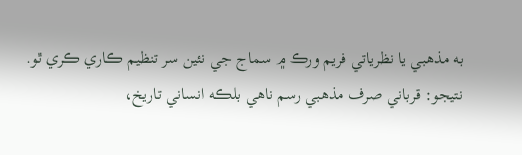به مذهبي يا نظرياتي فريم ورڪ ۾ سماج جي نئين سر تنظيم ڪاري ڪري ٿو.
نتيجو: قرباني صرف مذهبي رسم ناهي بلڪه انساني تاريخ،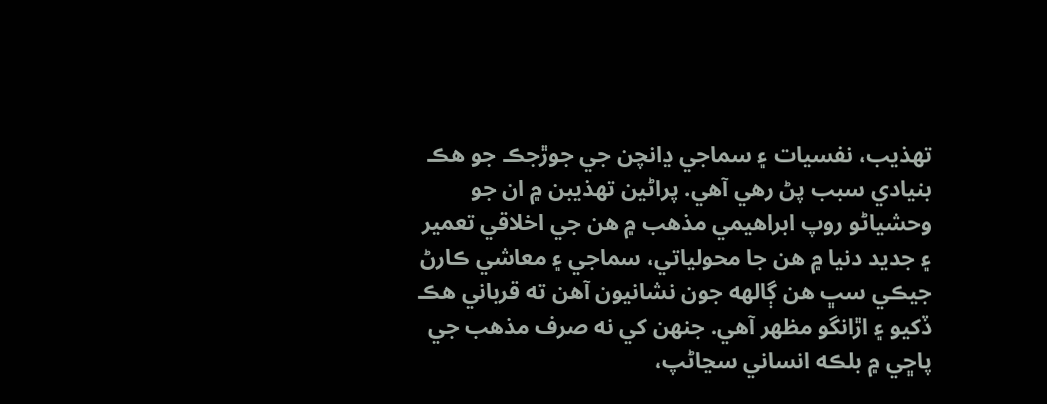تهذيب، نفسيات ۽ سماجي ڍانچن جي جوڙجڪ جو هڪ بنيادي سبب پڻ رهي آهي. پراڻين تهذيبن ۾ ان جو وحشياڻو روپ ابراهيمي مذهب ۾ هن جي اخلاقي تعمير ۽ جديد دنيا ۾ هن جا محولياتي، سماجي ۽ معاشي ڪارڻ جيڪي سڀ هن ڳالھه جون نشانيون آهن ته قرباني هڪ ڏکيو ۽ اڙانگو مظهر آهي. جنهن کي نه صرف مذهب جي پاڇي ۾ بلڪه انساني سڃاڻپ،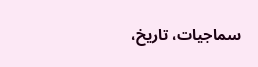سماجيات، تاريخ،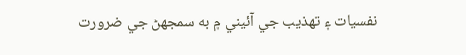نفسيات ۽ تهذيب جي آئيني ۾ به سمجهڻ جي ضرورت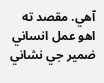آهي. مقصد ته اهو عمل انساني ضمير جي نشاني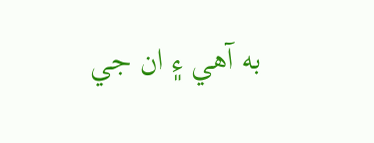به آهي ۽ ان جي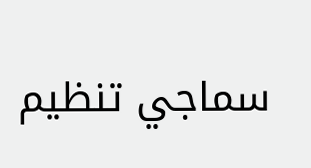سماجي تنظيم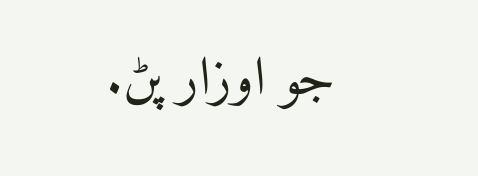جو اوزار پڻ.